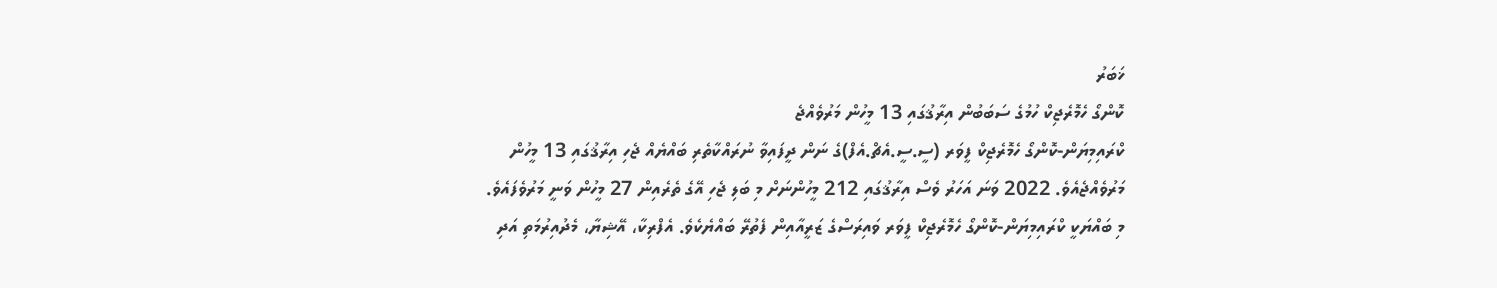ޚަބަރު
ކޮންގޯ ހެމޮރެޖިކް ހުމުގެ ސަބަބުން އިރާޤުގައި 13 މީހުން މަރުވެއްޖެ
ކްރައިމިޔަން-ކޮންގޯ ހެމޮރެޖިކް ފީވަރ (ސީ.ސީ.އެޗް.އެފް)ގެ ނަން ދީފައިވާ ނުރައްކާތެރި ބައްޔެއް ޖެހި އިރާޤުގައި 13 މީހުން މަރުވެއްޖެއެވެ. 2022 ވަނަ އަހަރު ވެސް އިރާޤުގައި 212 މީހުންނަށް މި ބަލި ޖެހި އޭގެ ތެރެއިން 27 މީހުން ވަނީ މަރުވެފައެވެ.
މި ބައްޔަކީ ކްރައިމިޔަން-ކޮންގޯ ހެމޮރެޖިކް ފީވަރ ވައިރަސްގެ ޒަރީއާއިން ފެތުރޭ ބައްޔެކެވެ. އެފްރިކާ، އޭޝިޔާ، މެދުއިރުމަތި އަދި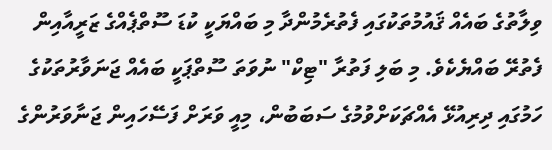ވިލާތުގެ ބައެއް ޤައުމުތަކުގައި ފެތުރެމުންދާ މި ބައްޔަކީ ކުޑަ ސޫތްޕެއްގެ ޒަރީއާއިން ފެތުރޭ ބައްޔެކެވެ. މި ބަލި ފަތުރާ "ޓިކް" ނުވަތަ ސޫތްޕަކީ ބައެއް ޖަނަވާރުތަކުގެ ހަމުގައި ދިރިއުޅޭ އެއްޗަކަށްވުމުގެ ސަބަބުން، މިއީ ވަރަށް ފަސޭހައިން ޖަނާވަރުންގެ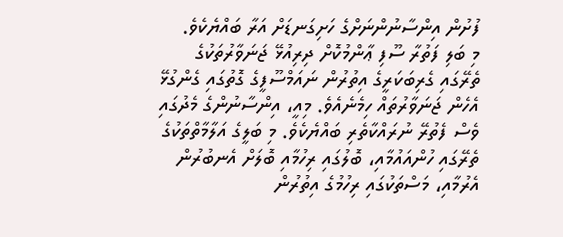ފުށުން އިންސާނުންނަށްގެ ހަށިގަނޑަށް އަރާ ބައްޔެކެވެ.
މި ބަލި ފަތުރާ ސޫފި ޢާންމުކޮށް ދިރިއުޅޭ ޖަނަވާރުތަކުގެ ތެރޭގައި ގެރިބަކަރީގެ އިތުރުން ނައަމްސޫފީގެ ގޮތުގައި ގެންގުޅޭ އެހެން ޖަނަވާރުތައް ހިމެނެއެވެ. މިއީ، އިންސާނުންގެ މެދުގައި ވެސް ފެތުރޭ ނުރައްކާތެރި ބައްޔެކެވެ. މި ބަލީގެ އަލާމާތްތަކުގެ ތެރޭގައި ހުންއައުމާއި، ބޮލުގައި ރިހުމާއި ބޮލަށް އެނބުރުން އެރުމާއި، މަސްތަކުގައި ރިހުމުގެ އިތުރުން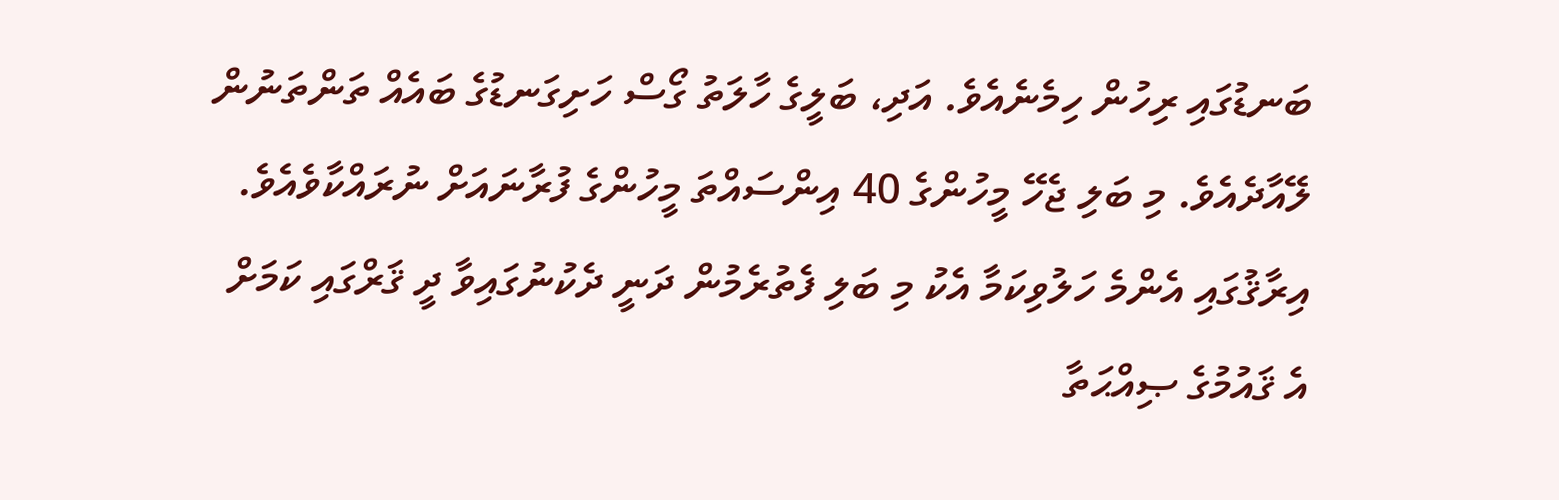ބަނޑުގައި ރިހުން ހިމެނެއެވެ. އަދި، ބަލީގެ ހާލަތު ގޯސް ހަށިގަނޑުގެ ބައެއް ތަންތަނުން ލޭއާދެއެވެ. މި ބަލި ޖެހޭ މީހުންގެ 40 އިންސައްތަ މީހުންގެ ފުރާނައަށް ނުރައްކާވެއެވެ.
އިރާޤުގައި އެންމެ ހަލުވިކަމާ އެކު މި ބަލި ފެތުރެމުން ދަނީ ދެކުނުގައިވާ ދީ ޤަރްގައި ކަމަށް އެ ޤައުމުގެ ޞިއްޙަތާ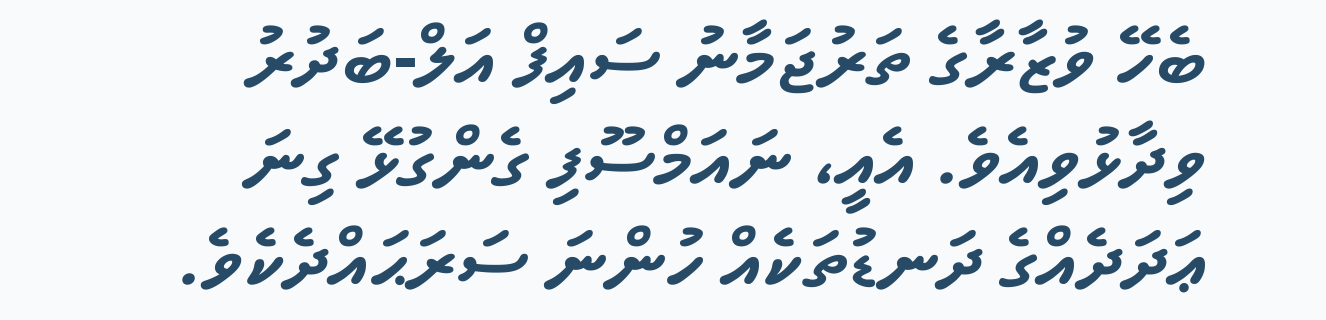ބެހޭ ވުޒާރާގެ ތަރުޖަމާނު ސައިފް އަލް-ބަދުރު ވިދާޅުވިއެވެ. އެއީ، ނައަމްސޫފި ގެންގުޅޭ ގިނަ ޢަދަދެއްގެ ދަނޑުތަކެއް ހުންނަ ސަރަޙައްދެކެވެ.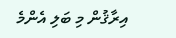އިރާޤުން މި ބަލި އެންމެ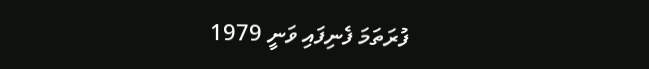ފުރަތަމަ ފެނިފައި ވަނީ 1979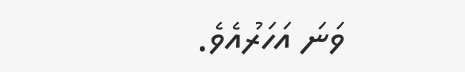ވަނަ އަހަރުއެވެ.